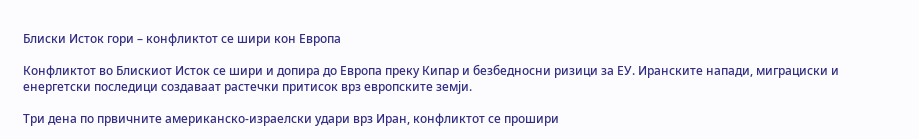Блиски Исток гори – конфликтот се шири кон Европа

Конфликтот во Блискиот Исток се шири и допира до Европа преку Кипар и безбедносни ризици за ЕУ. Иранските напади, миграциски и енергетски последици создаваат растечки притисок врз европските земји.

Три дена по првичните американско-израелски удари врз Иран, конфликтот се прошири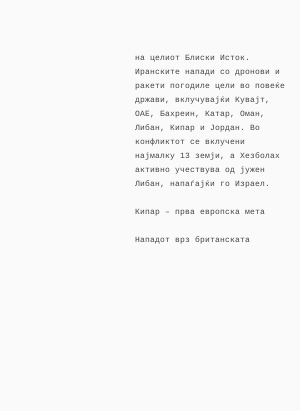на целиот Блиски Исток. Иранските напади со дронови и ракети погодиле цели во повеќе држави, вклучувајќи Кувајт, ОАЕ, Бахреин, Катар, Оман, Либан, Кипар и Јордан. Во конфликтот се вклучени најмалку 13 земји, а Хезболах активно учествува од јужен Либан, напаѓајќи го Израел.

Кипар – прва европска мета

Нападот врз британската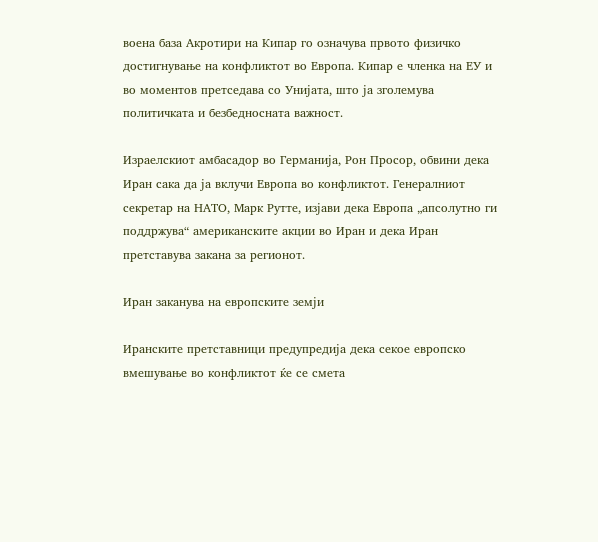воена база Акротири на Кипар го означува првото физичко достигнување на конфликтот во Европа. Кипар е членка на ЕУ и во моментов претседава со Унијата, што ја зголемува политичката и безбедносната важност.

Израелскиот амбасадор во Германија, Рон Просор, обвини дека Иран сака да ја вклучи Европа во конфликтот. Генералниот секретар на НАТО, Марк Рутте, изјави дека Европа „апсолутно ги поддржува“ американските акции во Иран и дека Иран претставува закана за регионот.

Иран заканува на европските земји

Иранските претставници предупредија дека секое европско вмешување во конфликтот ќе се смета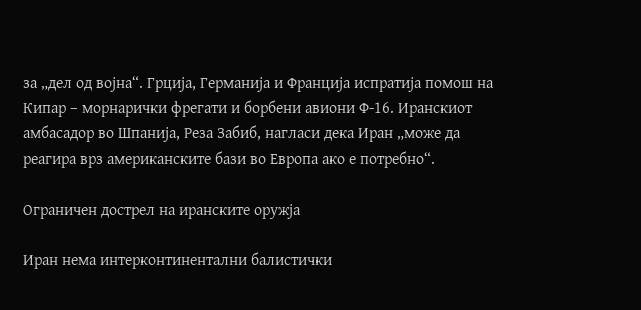за „дел од војна“. Грција, Германија и Франција испратија помош на Кипар – морнарички фрегати и борбени авиони Ф-16. Иранскиот амбасадор во Шпанија, Реза Забиб, нагласи дека Иран „може да реагира врз американските бази во Европа ако е потребно“.

Ограничен дострел на иранските оружја

Иран нема интерконтинентални балистички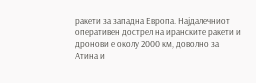ракети за западна Европа. Најдалечниот оперативен дострел на иранските ракети и дронови е околу 2000 км, доволно за Атина и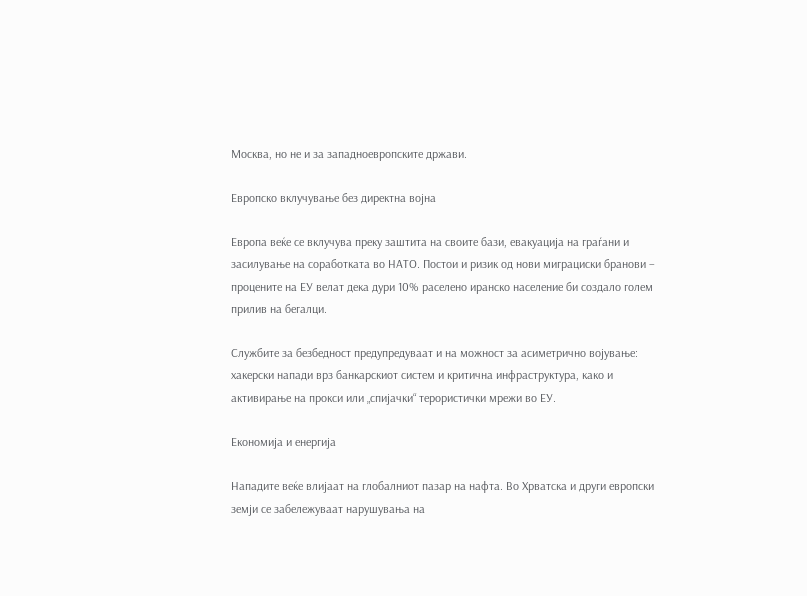Москва, но не и за западноевропските држави.

Европско вклучување без директна војна

Европа веќе се вклучува преку заштита на своите бази, евакуација на граѓани и засилување на соработката во НАТО. Постои и ризик од нови миграциски бранови – процените на ЕУ велат дека дури 10% раселено иранско население би создало голем прилив на бегалци.

Службите за безбедност предупредуваат и на можност за асиметрично војување: хакерски напади врз банкарскиот систем и критична инфраструктура, како и активирање на прокси или „спијачки“ терористички мрежи во ЕУ.

Економија и енергија

Нападите веќе влијаат на глобалниот пазар на нафта. Во Хрватска и други европски земји се забележуваат нарушувања на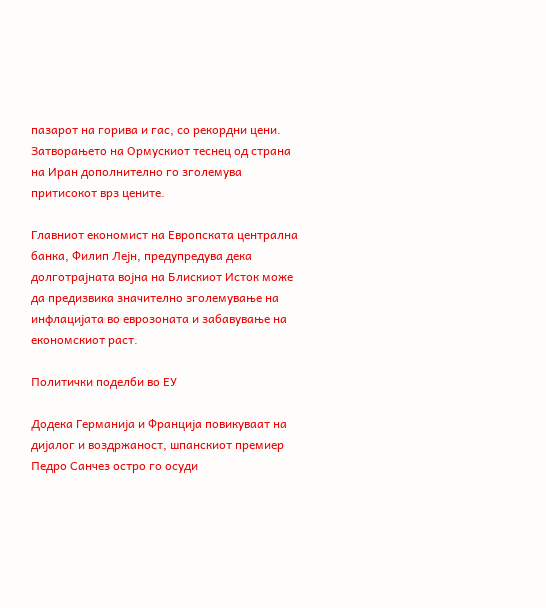пазарот на горива и гас, со рекордни цени. Затворањето на Ормускиот теснец од страна на Иран дополнително го зголемува притисокот врз цените.

Главниот економист на Европската централна банка, Филип Лејн, предупредува дека долготрајната војна на Блискиот Исток може да предизвика значително зголемување на инфлацијата во еврозоната и забавување на економскиот раст.

Политички поделби во ЕУ

Додека Германија и Франција повикуваат на дијалог и воздржаност, шпанскиот премиер Педро Санчез остро го осуди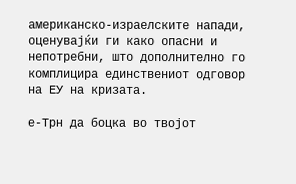американско-израелските напади, оценувајќи ги како опасни и непотребни, што дополнително го комплицира единствениот одговор на ЕУ на кризата.

е-Трн да боцка во твојот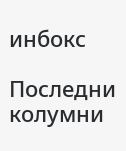инбокс

Последни колумни